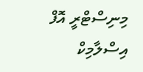މިނިސްޓްރީ އޮފް އިސްލާމިކް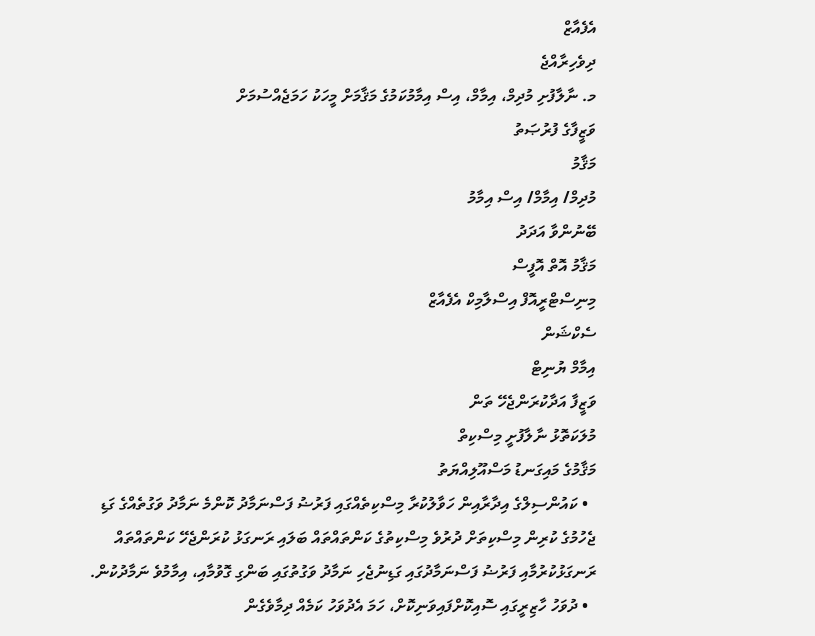އެފެއާޒް
ދިވެހިރާއްޖެ
މ. ނާލާފުށި މުދިމް، އިމާމް، އިސް އިމާމުކަމުގެ މަޤާމަށް މީހަކު ހަމަޖެއްސުމަށް
ވަޒީފާގެ ފުރުޞަތު
މަޤާމު
މުދިމް/ އިމާމް/ އިސް އިމާމު
ބޭނުންވާ އަދަދު
މަޤާމު އޮތް އޮފީސް
މިނިސްޓްރީއޮފް އިސްލާމިކް އެފެއާޒް
ސެކްޝަން
އިމާމް ޔުނިޓް
ވަޒީފާ އަދާކުރަންޖެހޭ ތަން
މުލަކަތޮޅު ނާލާފުށީ މިސްކިތް
މަޤާމުގެ މައިގަނޑު މަސްއޫލިއްޔަތު
  • ކައުންސިލްގެ އިދާރާއިން ހަވާލުކުރާ މިސްކިތެއްގައި ފަރުޟު ފަސްނަމާދު ކޮންމެ ނަމާދު ވަގުތެއްގެ ގަޑި ޖެހުމުގެ ކުރިން މިސްކިތަށް ދުރުވެ މިސްކިތުގެ ކަންތައްތައް ބަލައި ރަނގަޅު ކުރަންޖެހޭ ކަންތައްތައް ރަނގަޅުކުރުމާއި ފަރުޟު ފަސްނަމާދުގައި ގަޑިނުޖެހި ނަމާދު ވަގުތުގައި ބަންގި ގޮވުމާއި، އިމާމުވެ ނަމާދުކުން.
  • ދުވަހު ހާޒިރީގައި ސޮއިކޮށްފައިވަނިކޮށް، ހަމަ އެދުވަހު ކަމެއް ދިމާވެގެން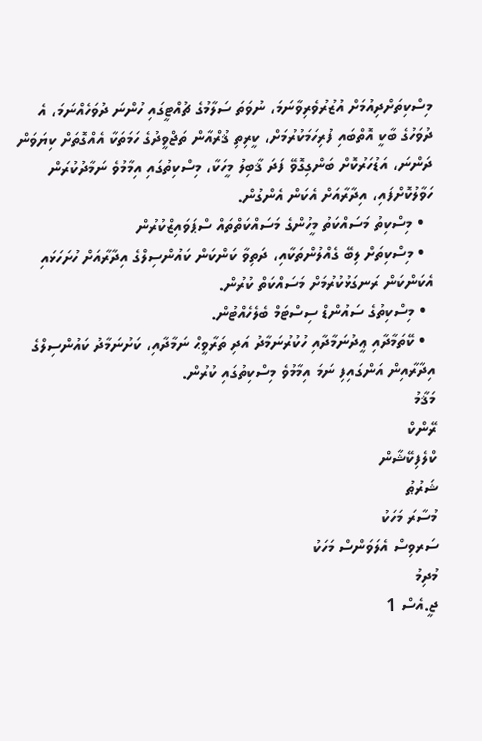މިސްކިތަށްދިއުމަށް އުޒުރުވެރިވާނަމަ، ނުވަތަ ސަލާމުގެ ޗުއްޓީގައި ހުންނަ ދުވަހެއްނަމަ، އެ ދުވަހުގެ ބާކީ އޮތްބައި ފުރިހަމަކުރުމަށް، ކީރިތި ޤުރްއާން ތަޖްވީދުގެ ހަމަތަކާ އެއްގޮތަށް ކިޔަވަން ދަންނަ، އަޑުހަރުކޮށް ބަންގިގޮވޭ ފަދަ ޤާބިލު މީހަކާ، މިސްކިތުގައި އިމާމުވެ ނަމާދުކުރަން ހަވާލުކޮށްފައި، އިދާރާއަށް އެކަން އެންގުން.
  • މިސްކިތު މަސައްކަތު މީހުންގެ މަސައްކަތްތައް ސްޕަވައިޒްކުރުން
  • މިސްކިތަށް ލިބޭ ގެއްލުންތަކާއި، ދަތިވާ ކަންކަން ކައުންސިލްގެ އިދާރާއަށް ހުށަހަޅައި އެކަންކަން ރަނގަޅުކުރުމަށް މަސައްކަތް ކުރުން.
  • މިސްކިތުގެ ސައުންޑް ސިސްޓަމް ބެލެހެއްޓުން.
  • ކޭތަމާދާއި ޢީދުނަމާދާއި ހުކުރުނަމާދު އަދި ތަރާވީޙް ނަމާދާއި، ކަށުނަމާދު ކައުންސިލްގެ އިދާރާއިން އަންގައިފި ނަމަ އިމާމުވެ މިސްކިތުގައި ކުރުން.
މަޤާމު
ރޭންކް
ކްލެފިކޭޝާން
ޝަރުޠު
މުސާރަ މަހަކު
ސަރވިސް އެލަވަންސް މަހަކު
މުދިމު
ޖީ.އެސް 1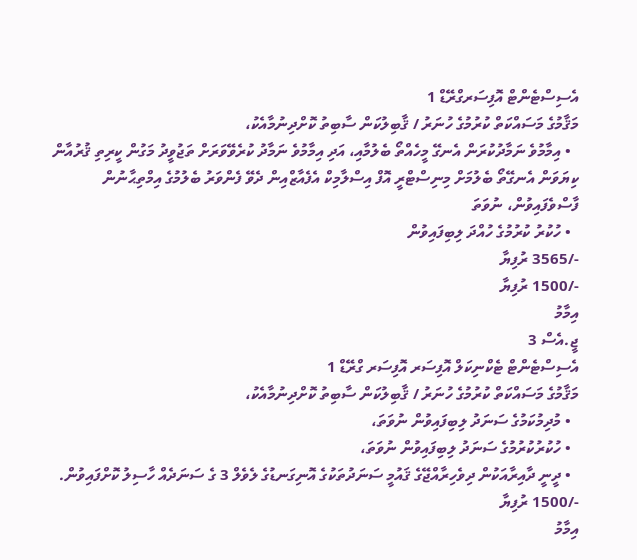އެސިސްޓެންޓް އޮފިސަރގްރޭޑް 1
މަޤާމުގެ މަސައްކަތް ކުރުމުގެ ހުނަރު / ޤާބިލުކަން ސާބިތު ކޮށްދިނުމާއެކު،
  • އިމާމުވެ ނަމާދުކުރަން އެނގޭ މީހެއްތޯ ބެލުމާއި، އަދި އިމާމުވެ ނަމާދު ކުރެވޭވަރަށް ތަޖުވީދު މަގުން ކީރިތި ޤުރުއާން ކިޔަވަން އެނގޭތޯ ބެލުމަށް މިނިސްޓްރީ އޮފް އިސްލާމިކް އެފެއާޒްއިން ދެވޭ ފެންވަރު ބެލުމުގެ އިމްތިޙާނުން ފާސްވެފައިވުން، ނުވަތަ
  • ހުކުރު ކުރުމުގެ ހުއްދަ ލިބިފައިވުން
-/3565 ރުފިޔާ
-/1500 ރުފިޔާ
އިމާމު
ޖީ.އެސް 3
އެސިސްޓެންޓް ޓެކްނިކަލް އޮފިސަރ އޮފިސަރ ގްރޭޑް 1
މަޤާމުގެ މަސައްކަތް ކުރުމުގެ ހުނަރު / ޤާބިލުކަން ސާބިތު ކޮށްދިނުމާއެކު،
  • މުދިމުކަމުގެ ސަނަދު ލިބިފައިވުން ނުވަތަ،
  • ހުކުރުކުރުމުގެ ސަނަދު ލިބިފައިވުން ނުވަތަ،
  • ދީނީ ދާއިރާއަކުން ދިވެހިރާއްޖޭގެ ޤައުމީ ސަނަދުތަކުގެ އޮނިގަނޑުގެ ލެވެލް 3 ގެ ސަނަދެއް ހާސިލު ކޮށްފައިވުން.
-/1500 ރުފިޔާ
އިމާމު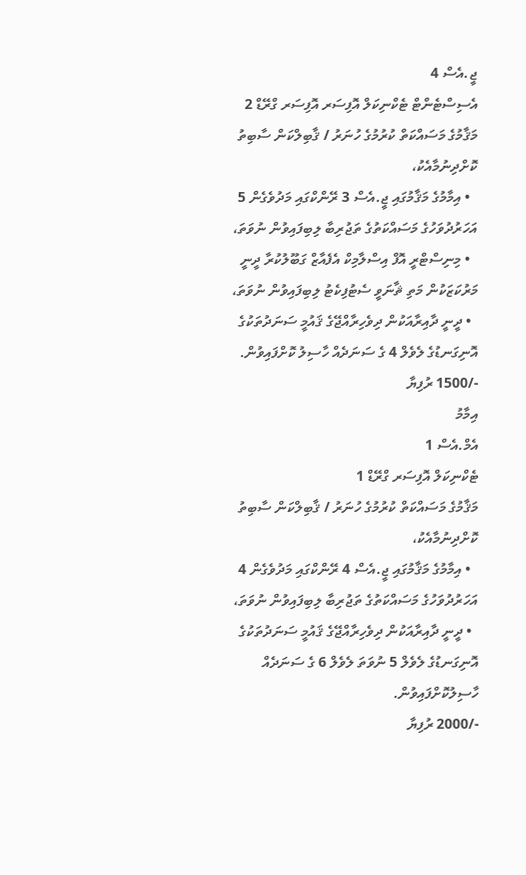ޖީ.އެސް 4
އެސިސްޓެންޓް ޓެކްނިކަލް އޮފިސަރ އޮފިސަރ ގްރޭޑް 2
މަޤާމުގެ މަސައްކަތް ކުރުމުގެ ހުނަރު / ޤާބިލްކަން ސާބިތު ކޮށްދިނުމާއެކު،
  • އިމާމުގެ މަޤާމުގައި ޖީ.އެސް 3 ރޭންކްގައި މަދުވެގެން 5 އަހަރުދުވަހުގެ މަސައްކަތުގެ ތަޖުރިބާ ލިބިފައިވުން ނުވަތަ،
  • މިނިސްޓްރީ އޮފް އިސްލާމިކް އެފެއާޒް ގަބޫލުކުރާ ދީނީ މަރުކަޒަކުން މަތި ޘާނަވީ ސެޓުފިކެޓު ލިބިފައިވުން ނުވަތަ،
  • ދީނީ ދާއިރާއަކުން ދިވެހިރާއްޖޭގެ ޤައުމީ ސަނަދުތަކުގެ އޮނިގަނޑުގެ ލެވެލް 4 ގެ ސަނަދެއް ހާސިލު ކޮށްފައިވުން.
-/1500 ރުފިޔާ
އިމާމު
އެމް.އެސް 1
ޓެކްނިކަލް އޮފިސަރ ގްރޭޑް 1
މަޤާމުގެ މަސައްކަތް ކުރުމުގެ ހުނަރު / ޤާބިލްކަން ސާބިތު ކޮށްދިނުމާއެކު،
  • އިމާމުގެ މަޤާމުގައި ޖީ.އެސް 4 ރޭންކްގައި މަދުވެގެން 4 އަހަރުދުވަހުގެ މަސައްކަތުގެ ތަޖުރިބާ ލިބިފައިވުން ނުވަތަ،
  • ދީނީ ދާއިރާއަކުން ދިވެހިރާއްޖޭގެ ޤައުމީ ސަނަދުތަކުގެ އޮނިގަނޑުގެ ލެވެލް 5 ނުވަތަ ލެވެލް 6 ގެ ސަނަދެއް ހާސިލުކޮށްފައިވުން.
-/2000 ރުފިޔާ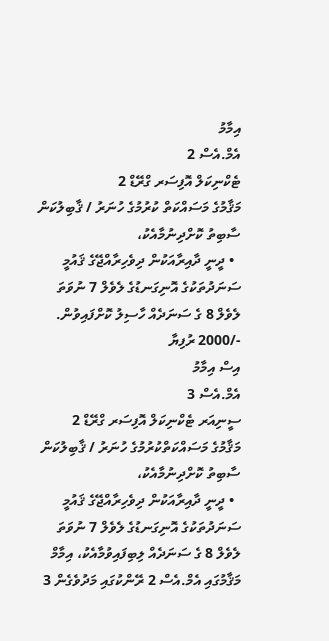އިމާމު
އެމް.އެސް 2
ޓެކްނިކަލް އޮފިސަރ ގްރޭޑް 2
މަޤާމުގެ މަސައްކަތް ކުރުމުގެ ހުނަރު / ޤާބިލުކަން ސާބިތު ކޮށްދިނުމާއެކު،
  • ދީނީ ދާއިރާއަކުން ދިވެހިރާއްޖޭގެ ޤައުމީ ސަނަދުތަކުގެ އޮނިގަނޑުގެ ލެވެލް 7 ނުވަތަ ލެވެލް 8 ގެ ސަނަދެއް ހާސިލު ކޮށްފައިވުން.
-/2000 ރުފިޔާ
އިސް އިމާމު
އެމް.އެސް 3
ސީނިއަރ ޓެކްނިކަލް އޮފިސަރ ގްރޭޑް 2
މަޤާމުގެ މަސައްކަތްކުރުމުގެ ހުނަރު / ޤާބިލުކަން ސާބިތު ކޮށްދިނުމާއެކު،
  • ދީނީ ދާއިރާއަކުން ދިވެހިރާއްޖޭގެ ޤައުމީ ސަނަދުތަކުގެ އޮނިގަނޑުގެ ލެވެލް 7 ނުވަތަ ލެވެލް 8 ގެ ސަނަދެއް ލިބިފައިވުމާއެކު، އިމާމް މަޤާމުގައި އެމް.އެސް 2 ރޭންކުގައި މަދުވެގެން 3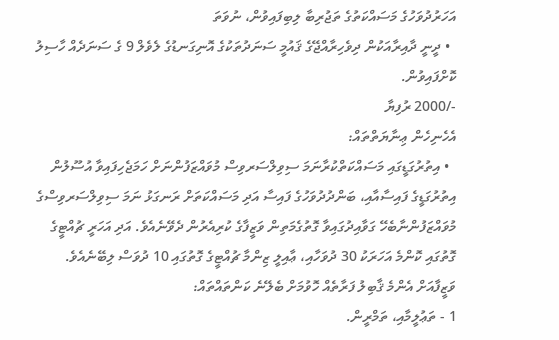އަހަރުދުވަހުގެ މަސައްކަތުގެ ތަޖުރިބާ ލިބިފައިވުން، ނުވަތަ
  • ދީނީ ދާއިރާއަކުން ދިވެހިރާއްޖޭގެ ޤައުމީ ސަނަދުތަކުގެ އޮނިގަނޑުގެ ލެވެލް 9 ގެ ސަނަދެއް ހާސިލު ކޮށްފައިވުން.
-/2000 ރުފިޔާ
އެހެނިހެން ޢިނާޔަތްތައް:
  • އިތުރުގަޑީގައި މަސައްކަތްކުރާނަމަ ސިވިލްސަރވިސް މުވައްޒަފުންނަށް ހަމަޖެހިފައިވާ އުސޫލުން އިތުރުގަޑީގެ ފައިސާއާއި، ބަންދުދުވަހުގެ ފައިސާ އަދި މަސައްކަތަށް ރަނގަޅު ނަމަ ސިވިލްސަރވިސްގެ މުވައްޒަފުންނާބެހޭ ގަވާއިދުގައިވާ ގޮތުގެމަތިން ވަޒީފާގެ ކުރިއެރުން ދެވޭނެއެވެ. އަދި އަހަރީ ޗުއްޓީގެ ގޮތުގައި ކޮންމެ އަހަރަކު 30 ދުވަހާއި، ޢާއިލީ ޒިންމާ ޗުއްޓީގެ ގޮތުގައި 10 ދުވަސް ލިބޭނެއެވެ.
ވަޒީފާއަށް އެންމެ ޤާބިލު ފަރާތެއް ހޮވުމަށް ބެލޭނެ ކަންތައްތައް:
1 - ތަޢުލީމާއި، ތަމްރީން.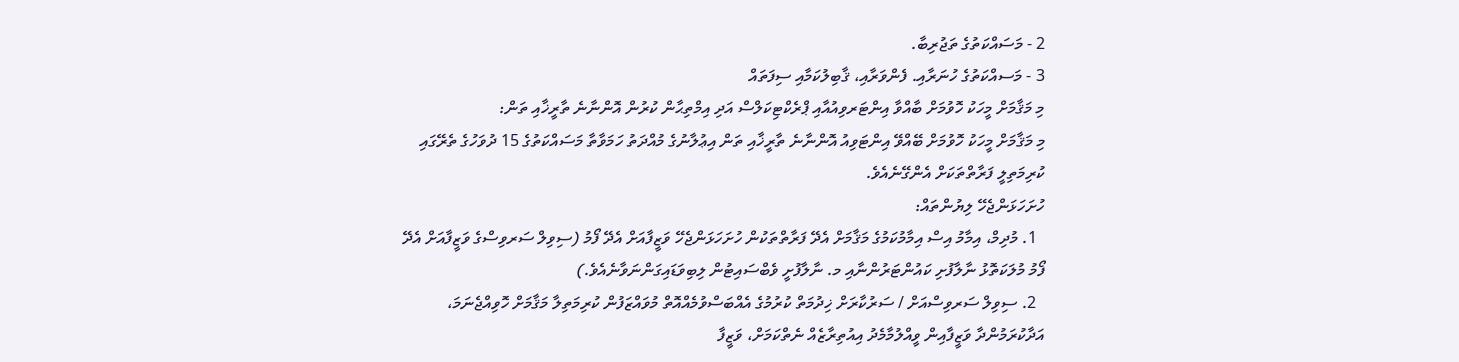2 - މަސައްކަތުގެ ތަޖުރިބާ.
3 - މަސއްކަތުގެ ހުނަރާއި. ފެންވަރާއި، ޤާބިލުކަމާއި ސިފަތައް
މި މަޤާމަށް މީހަކު ހޮވުމަށް ބާއްވާ އިންޓަރވިއުއާއި ޕްރެކްޓިކަލްސް އަދި އިމްތިޙާން ކުރުން އޮންނާނެ ތާރީޚާއި ތަން:
މި މަޤާމަށް މީހަކު ހޮވުމަށް ބޭއްވޭ އިންޓަވިއު އޮންނާނެ ތާރީޚާއި ތަން އިޢުލާނުގެ މުއްދަތު ހަމަވާތާ މަސައްކަތުގެ 15 ދުވަހުގެ ތެރޭގައި ކުރިމަތިލީ ފަރާތްތަކަށް އެންގޭނެއެވެ.
ހުށަހަޅަންޖެހޭ ލިޔުންތައް:
  1. މުދިމް، އިމާމު އިސް އިމާމުކަމުގެ މަޤާމަށް އެދޭ ފަރާތްތަކުން ހުށަހަޅަންޖެހޭ ވަޒީފާއަށް އެދޭ ފޯމު (ސިވިލް ސަރވިސްގެ ވަޒީފާއަށް އެދޭ ފޯމު މުލަކަތޮޅު ނާލާފުށި ކައުންޓަރުންނާއި މ. ނާލާފުށީ ވެބްސައިޓުން ލިބިވަޑައިގަންނަވާނެއެވެ.)
  2. ސިވިލް ސަރވިސްއަށް / ސަރުކާރަށް ޚިދުމަތް ކުރުމުގެ އެއްބަސްވުމެއްއޮތް މުވައްޒަފުން ކުރިމަތިލާ މަޤާމަށް ހޮވިއްޖެނަމަ، އަދާކުރަމުންދާ ވަޒީފާއިން ވީއްލުމާމެދު އިއުތިރާޒެއް ނެތްކަމަށް، ވަޒީފާ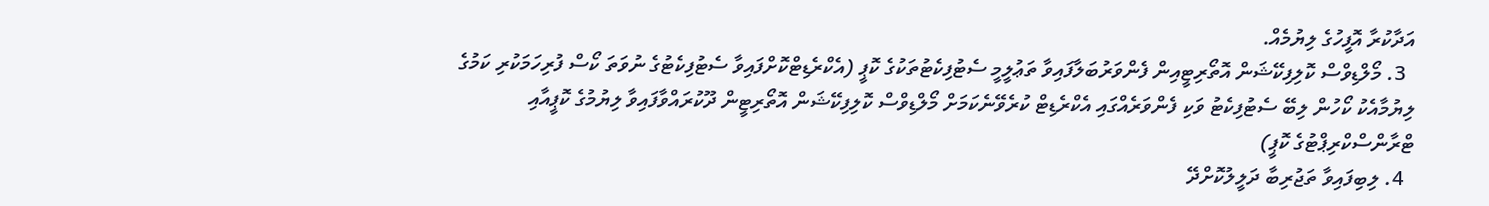އަދާކުރާ އޮފީހުގެ ލިޔުމެއް.
  3. މޯލްޑިވްސް ކޮލިފިކޭޝަން އޮތޯރިޓީއިން ފެންވަރުބަލާފައިވާ ތަޢުލީމީ ސެޓުފިކެޓުތަކުގެ ކޮޕީ (އެކްރެޑިޓްކޮށްފައިވާ ސެޓުފިކެޓުގެ ނުވަތަ ކޯސް ފުރިހަމަކުރި ކަމުގެ ލިޔުމާއެކު ކޯހުން ލިބޭ ސެޓުފިކެޓު ވަކި ފެންވަރެއްގައި އެކްރެޑިޓް ކުރެވޭނެކަމަށް މޯލްޑިވްސް ކޮލިފިކޭޝަން އޮތޯރިޓީން ދޫކުރައްވާފައިވާ ލިޔުމުގެ ކޮޕީއާއި ޓްރާންސްކްރިޕްޓުގެ ކޮޕީ)
  4. ލިބިފައިވާ ތަޖުރިބާ ދަލީލުކޮށްދޭ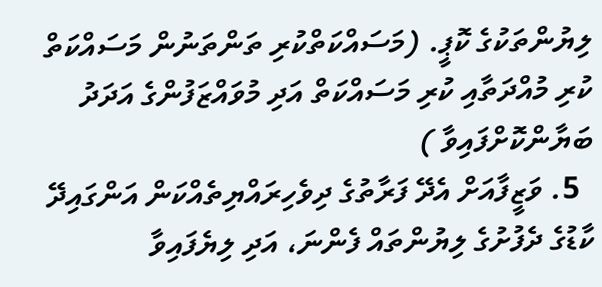ލިޔުންތަކުގެ ކޮޕީ. (މަސައްކަތްކުރި ތަންތަނުން މަސައްކަތް ކުރި މުއްދަތާއި ކުރި މަސައްކަތް އަދި މުވައްޒަފުންގެ އަދަދު ބަޔާންކޮށްފައިވާ )
  5. ވަޒީފާއަށް އެދޭ ފަރާތުގެ ދިވެހިރައްޔިތެއްކަން އަންގައިދޭ ކާޑުގެ ދެފުށުގެ ލިޔުންތައް ފެންނަ، އަދި ލިޔެފައިވާ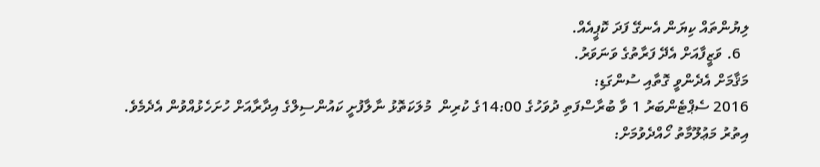ލިޔުންތައް ކިޔަން އެނގޭ ފަދަ ކޮޕީއެއް.
  6. ވަޒީފާއަށް އެދޭ ފަރާތުގެ ވަނަވަރު.
މަޤާމަށް އެދެންވީ ގޮތާއި ސުންގަޑި:
2016 ސެޕްޓެންބަރު 1 ވާ ބުރާސްފަތި ދުވަހުގެ 14:00ގެ ކުރިން  މުލަކަތޮޅު ނާލާފުށީ ކައުންސިލްގެ އިދާރާއަށް ހުށަހެޅުއްވުން އެދެމެވެ.
އިތުރު މަޢުލޫމާތު ހޯއްދެވުމަށް: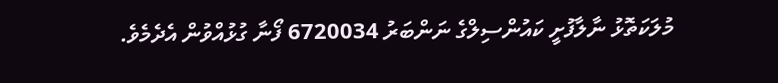މުލަކަތޮޅު ނާލާފުށީ ކައުންސިލްގެ ނަންބަރު 6720034 ފޯނާ ގުޅުއްވުން އެދެމެވެ.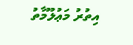އިތުރު މަޢުލޫމާތު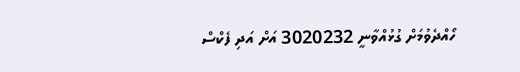ހޯއްދެވުމަށް ގުޅުއްވާނީ 3020232 އަށް އަދި ފެކްސް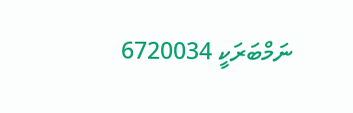ނަމްބަރަކީ 6720034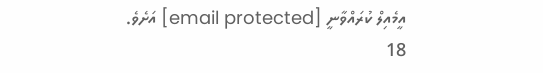އީމެއިލް ކުރައްވާނީ [email protected] އަށެވެ.
18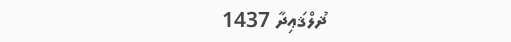ޛުލްޤަޢިދާ 1437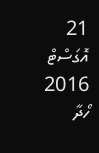21 އޮގަސްޓް 2016
ހޯދާ